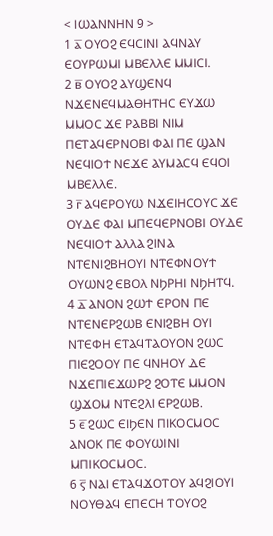< ⲒⲰⲀⲚⲚⲎⲚ 9 >
1 ⲁ̅ ⲞⲨⲞϨ ⲈϤⲤⲒⲚⲒ ⲀϤⲚⲀⲨ ⲈⲞⲨⲢⲰⲘⲒ ⲘⲂⲈⲖⲖⲈ ⲘⲘⲒⲤⲒ.
2 ⲃ̅ ⲞⲨⲞϨ ⲀⲨϢⲈⲚϤ ⲚϪⲈⲚⲈϤⲘⲀⲐⲎⲦⲎⲤ ⲈⲨϪⲰ ⲘⲘⲞⲤ ϪⲈ ⲢⲀⲂⲂⲒ ⲚⲒⲘ ⲠⲈⲦⲀϤⲈⲢⲚⲞⲂⲒ ⲪⲀⲒ ⲠⲈ ϢⲀⲚ ⲚⲈϤⲒⲞϮ ⲚⲈϪⲈ ⲀⲨⲘⲀⲤϤ ⲈϤⲞⲒ ⲘⲂⲈⲖⲖⲈ.
3 ⲅ̅ ⲀϤⲈⲢⲞⲨⲰ ⲚϪⲈⲒⲎⲤⲞⲨⲤ ϪⲈ ⲞⲨⲆⲈ ⲪⲀⲒ ⲘⲠⲈϤⲈⲢⲚⲞⲂⲒ ⲞⲨⲆⲈ ⲚⲈϤⲒⲞϮ ⲀⲖⲖⲀ ϨⲒⲚⲀ ⲚⲦⲈⲚⲒϨⲂⲎⲞⲨⲒ ⲚⲦⲈⲪⲚⲞⲨϮ ⲞⲨⲰⲚϨ ⲈⲂⲞⲖ ⲚϦⲢⲎⲒ ⲚϦⲎⲦϤ.
4 ⲇ̅ ⲀⲚⲞⲚ ϨⲰϮ ⲈⲢⲞⲚ ⲠⲈ ⲚⲦⲈⲚⲈⲢϨⲰⲂ ⲈⲚⲒϨⲂⲎ ⲞⲨⲒ ⲚⲦⲈⲪⲎ ⲈⲦⲀϤⲦⲀⲞⲨⲞⲚ ϨⲰⲤ ⲠⲒⲈϨⲞⲞⲨ ⲠⲈ ϤⲚⲎⲞⲨ ⲆⲈ ⲚϪⲈⲠⲒⲈϪⲰⲢϨ ϨⲞⲦⲈ ⲘⲘⲞⲚ ϢϪⲞⲘ ⲚⲦⲈϨⲖⲒ ⲈⲢϨⲰⲂ.
5 ⲉ̅ ϨⲰⲤ ⲈⲒϦⲈⲚ ⲠⲒⲔⲞⲤⲘⲞⲤ ⲀⲚⲞⲔ ⲠⲈ ⲪⲞⲨⲰⲒⲚⲒ ⲘⲠⲒⲔⲞⲤⲘⲞⲤ.
6 ⲋ̅ ⲚⲀⲒ ⲈⲦⲀϤϪⲞⲦⲞⲨ ⲀϤϨⲒⲞⲨⲒ ⲚⲞⲨⲐⲀϤ ⲈⲠⲈⲤⲎ ⲦⲞⲨⲞϨ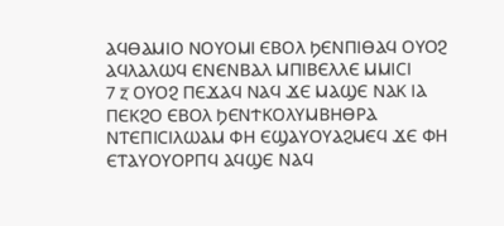ⲀϤⲐⲀⲘⲒⲞ ⲚⲞⲨⲞⲘⲒ ⲈⲂⲞⲖ ϦⲈⲚⲠⲒⲐⲀϤ ⲞⲨⲞϨ ⲀϤⲖⲀⲖⲰϤ ⲈⲚⲈⲚⲂⲀⲖ ⲘⲠⲒⲂⲈⲖⲖⲈ ⲘⲘⲒⲤⲒ
7 ⲍ̅ ⲞⲨⲞϨ ⲠⲈϪⲀϤ ⲚⲀϤ ϪⲈ ⲘⲀϢⲈ ⲚⲀⲔ ⲒⲀ ⲠⲈⲔϨⲞ ⲈⲂⲞⲖ ϦⲈⲚϮⲔⲞⲖⲨⲘⲂⲎⲐⲢⲀ ⲚⲦⲈⲠⲒⲤⲒⲖⲰⲀⲘ ⲪⲎ ⲈϢⲀⲨⲞⲨⲀϨⲘⲈϤ ϪⲈ ⲪⲎ ⲈⲦⲀⲨⲞⲨⲞⲢⲠϤ ⲀϤϢⲈ ⲚⲀϤ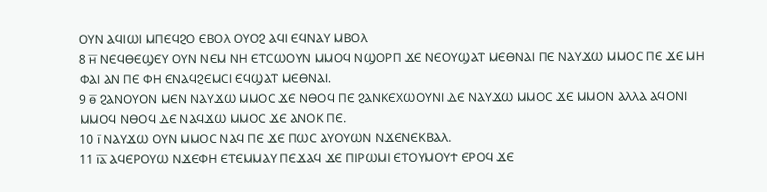ⲞⲨⲚ ⲀϤⲒⲰⲒ ⲘⲠⲈϤϨⲞ ⲈⲂⲞⲖ ⲞⲨⲞϨ ⲀϤⲒ ⲈϤⲚⲀⲨ ⲘⲂⲞⲖ
8 ⲏ̅ ⲚⲈϤⲐⲈϢⲈⲨ ⲞⲨⲚ ⲚⲈⲘ ⲚⲎ ⲈⲦⲤⲰⲞⲨⲚ ⲘⲘⲞϤ ⲚϢⲞⲢⲠ ϪⲈ ⲚⲈⲞⲨϢⲀⲦ ⲘⲈⲐⲚⲀⲒ ⲠⲈ ⲚⲀⲨϪⲰ ⲘⲘⲞⲤ ⲠⲈ ϪⲈ ⲘⲎ ⲪⲀⲒ ⲀⲚ ⲠⲈ ⲪⲎ ⲈⲚⲀϤϨⲈⲘⲤⲒ ⲈϤϢⲀⲦ ⲘⲈⲐⲚⲀⲒ.
9 ⲑ̅ ϨⲀⲚⲞⲨⲞⲚ ⲘⲈⲚ ⲚⲀⲨϪⲰ ⲘⲘⲞⲤ ϪⲈ ⲚⲐⲞϤ ⲠⲈ ϨⲀⲚⲔⲈⲬⲰⲞⲨⲚⲒ ⲆⲈ ⲚⲀⲨϪⲰ ⲘⲘⲞⲤ ϪⲈ ⲘⲘⲞⲚ ⲀⲖⲖⲀ ⲀϤⲞⲚⲒ ⲘⲘⲞϤ ⲚⲐⲞϤ ⲆⲈ ⲚⲀϤϪⲰ ⲘⲘⲞⲤ ϪⲈ ⲀⲚⲞⲔ ⲠⲈ.
10 ⲓ̅ ⲚⲀⲨϪⲰ ⲞⲨⲚ ⲘⲘⲞⲤ ⲚⲀϤ ⲠⲈ ϪⲈ ⲠⲰⲤ ⲀⲨⲞⲨⲰⲚ ⲚϪⲈⲚⲈⲔⲂⲀⲖ.
11 ⲓ̅ⲁ̅ ⲀϤⲈⲢⲞⲨⲰ ⲚϪⲈⲪⲎ ⲈⲦⲈⲘⲘⲀⲨ ⲠⲈϪⲀϤ ϪⲈ ⲠⲒⲢⲰⲘⲒ ⲈⲦⲞⲨⲘⲞⲨϮ ⲈⲢⲞϤ ϪⲈ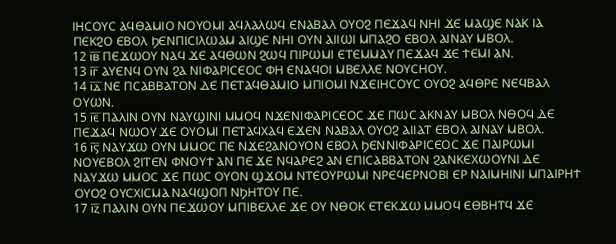ⲒⲎⲤⲞⲨⲤ ⲀϤⲐⲀⲘⲒⲞ ⲚⲞⲨⲞⲘⲒ ⲀϤⲖⲀⲖⲰϤ ⲈⲚⲀⲂⲀⲖ ⲞⲨⲞϨ ⲠⲈϪⲀϤ ⲚⲎⲒ ϪⲈ ⲘⲀϢⲈ ⲚⲀⲔ ⲒⲀ ⲠⲈⲔϨⲞ ⲈⲂⲞⲖ ϦⲈⲚⲠⲒⲤⲒⲖⲰⲀⲘ ⲀⲒϢⲈ ⲚⲎⲒ ⲞⲨⲚ ⲀⲒⲒⲰⲒ ⲘⲠⲀϨⲞ ⲈⲂⲞⲖ ⲀⲒⲚⲀⲨ ⲘⲂⲞⲖ.
12 ⲓ̅ⲃ̅ ⲠⲈϪⲰⲞⲨ ⲚⲀϤ ϪⲈ ⲀϤⲐⲰⲚ ϨⲰϤ ⲠⲒⲢⲰⲘⲒ ⲈⲦⲈⲘⲘⲀⲨ ⲠⲈϪⲀϤ ϪⲈ ϮⲈⲘⲒ ⲀⲚ.
13 ⲓ̅ⲅ̅ ⲀⲨⲈⲚϤ ⲞⲨⲚ ϨⲀ ⲚⲒⲪⲀⲢⲒⲤⲈⲞⲤ ⲪⲎ ⲈⲚⲀϤⲞⲒ ⲘⲂⲈⲖⲖⲈ ⲚⲞⲨⲤⲎⲞⲨ.
14 ⲓ̅ⲇ̅ ⲚⲈ ⲠⲤⲀⲂⲂⲀⲦⲞⲚ ⲆⲈ ⲠⲈⲦⲀϤⲐⲀⲘⲒⲞ ⲘⲠⲒⲞⲘⲒ ⲚϪⲈⲒⲎⲤⲞⲨⲤ ⲞⲨⲞϨ ⲀϤⲐⲢⲈ ⲚⲈϤⲂⲀⲖ ⲞⲨⲰⲚ.
15 ⲓ̅ⲉ̅ ⲠⲀⲖⲒⲚ ⲞⲨⲚ ⲚⲀⲨϢⲒⲚⲒ ⲘⲘⲞϤ ⲚϪⲈⲚⲒⲪⲀⲢⲒⲤⲈⲞⲤ ϪⲈ ⲠⲰⲤ ⲀⲔⲚⲀⲨ ⲘⲂⲞⲖ ⲚⲐⲞϤ ⲆⲈ ⲠⲈϪⲀϤ ⲚⲰⲞⲨ ϪⲈ ⲞⲨⲞⲘⲒ ⲠⲈⲦⲀϤⲬⲀϤ ⲈϪⲈⲚ ⲚⲀⲂⲀⲖ ⲞⲨⲞϨ ⲀⲒⲒⲀⲦ ⲈⲂⲞⲖ ⲀⲒⲚⲀⲨ ⲘⲂⲞⲖ.
16 ⲓ̅ⲋ̅ ⲚⲀⲨϪⲰ ⲞⲨⲚ ⲘⲘⲞⲤ ⲠⲈ ⲚϪⲈϨⲀⲚⲞⲨⲞⲚ ⲈⲂⲞⲖ ϦⲈⲚⲚⲒⲪⲀⲢⲒⲤⲈⲞⲤ ϪⲈ ⲠⲀⲒⲢⲰⲘⲒ ⲚⲞⲨⲈⲂⲞⲖ ϨⲒⲦⲈⲚ ⲪⲚⲞⲨϮ ⲀⲚ ⲠⲈ ϪⲈ ⲚϤⲀⲢⲈϨ ⲀⲚ ⲈⲠⲒⲤⲀⲂⲂⲀⲦⲞⲚ ϨⲀⲚⲔⲈⲬⲰⲞⲨⲚⲒ ⲆⲈ ⲚⲀⲨϪⲰ ⲘⲘⲞⲤ ϪⲈ ⲠⲰⲤ ⲞⲨⲞⲚ ϢϪⲞⲘ ⲚⲦⲈⲞⲨⲢⲰⲘⲒ ⲚⲢⲈϤⲈⲢⲚⲞⲂⲒ ⲈⲢ ⲚⲀⲒⲘⲎⲒⲚⲒ ⲘⲠⲀⲒⲢⲎϮ ⲞⲨⲞϨ ⲞⲨⲤⲬⲒⲤⲘⲀ ⲚⲀϤϢⲞⲠ ⲚϦⲎⲦⲞⲨ ⲠⲈ.
17 ⲓ̅ⲍ̅ ⲠⲀⲖⲒⲚ ⲞⲨⲚ ⲠⲈϪⲰⲞⲨ ⲘⲠⲒⲂⲈⲖⲖⲈ ϪⲈ ⲞⲨ ⲚⲐⲞⲔ ⲈⲦⲈⲔϪⲰ ⲘⲘⲞϤ ⲈⲐⲂⲎⲦϤ ϪⲈ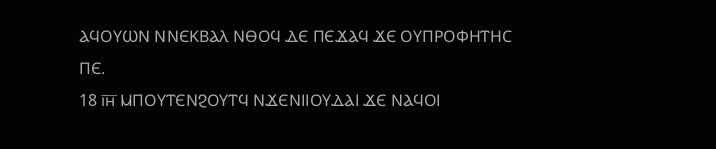ⲀϤⲞⲨⲰⲚ ⲚⲚⲈⲔⲂⲀⲖ ⲚⲐⲞϤ ⲆⲈ ⲠⲈϪⲀϤ ϪⲈ ⲞⲨⲠⲢⲞⲪⲎⲦⲎⲤ ⲠⲈ.
18 ⲓ̅ⲏ̅ ⲘⲠⲞⲨⲦⲈⲚϨⲞⲨⲦϤ ⲚϪⲈⲚⲒⲒⲞⲨⲆⲀⲒ ϪⲈ ⲚⲀϤⲞⲒ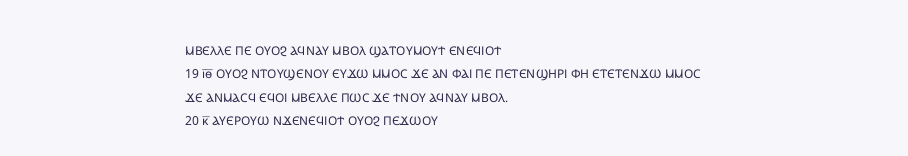ⲘⲂⲈⲖⲖⲈ ⲠⲈ ⲞⲨⲞϨ ⲀϤⲚⲀⲨ ⲘⲂⲞⲖ ϢⲀⲦⲞⲨⲘⲞⲨϮ ⲈⲚⲈϤⲒⲞϮ
19 ⲓ̅ⲑ̅ ⲞⲨⲞϨ ⲚⲦⲞⲨϢⲈⲚⲞⲨ ⲈⲨϪⲰ ⲘⲘⲞⲤ ϪⲈ ⲀⲚ ⲪⲀⲒ ⲠⲈ ⲠⲈⲦⲈⲚϢⲎⲢⲒ ⲪⲎ ⲈⲦⲈⲦⲈⲚϪⲰ ⲘⲘⲞⲤ ϪⲈ ⲀⲚⲘⲀⲤϤ ⲈϤⲞⲒ ⲘⲂⲈⲖⲖⲈ ⲠⲰⲤ ϪⲈ ϮⲚⲞⲨ ⲀϤⲚⲀⲨ ⲘⲂⲞⲖ.
20 ⲕ̅ ⲀⲨⲈⲢⲞⲨⲰ ⲚϪⲈⲚⲈϤⲒⲞϮ ⲞⲨⲞϨ ⲠⲈϪⲰⲞⲨ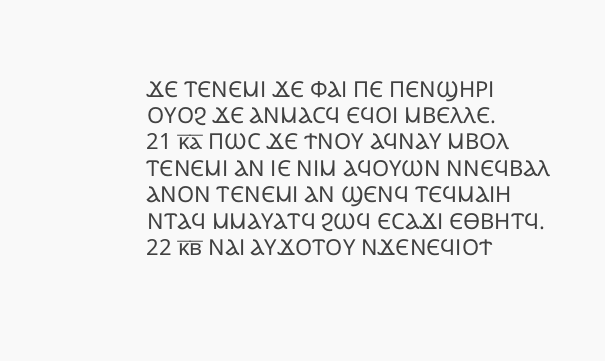ϪⲈ ⲦⲈⲚⲈⲘⲒ ϪⲈ ⲪⲀⲒ ⲠⲈ ⲠⲈⲚϢⲎⲢⲒ ⲞⲨⲞϨ ϪⲈ ⲀⲚⲘⲀⲤϤ ⲈϤⲞⲒ ⲘⲂⲈⲖⲖⲈ.
21 ⲕ̅ⲁ̅ ⲠⲰⲤ ϪⲈ ϮⲚⲞⲨ ⲀϤⲚⲀⲨ ⲘⲂⲞⲖ ⲦⲈⲚⲈⲘⲒ ⲀⲚ ⲒⲈ ⲚⲒⲘ ⲀϤⲞⲨⲰⲚ ⲚⲚⲈϤⲂⲀⲖ ⲀⲚⲞⲚ ⲦⲈⲚⲈⲘⲒ ⲀⲚ ϢⲈⲚϤ ⲦⲈϤⲘⲀⲒⲎ ⲚⲦⲀϤ ⲘⲘⲀⲨⲀⲦϤ ϨⲰϤ ⲈⲤⲀϪⲒ ⲈⲐⲂⲎⲦϤ.
22 ⲕ̅ⲃ̅ ⲚⲀⲒ ⲀⲨϪⲞⲦⲞⲨ ⲚϪⲈⲚⲈϤⲒⲞϮ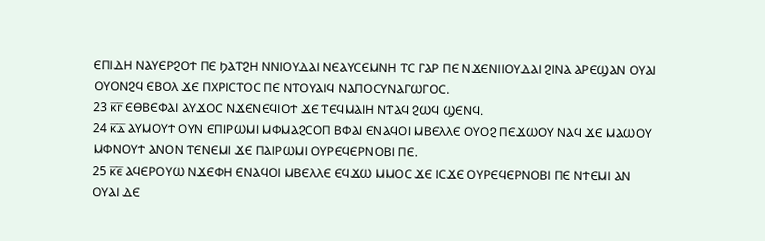ⲈⲠⲒⲆⲎ ⲚⲀⲨⲈⲢϨⲞϮ ⲠⲈ ϦⲀⲦϨⲎ ⲚⲚⲒⲞⲨⲆⲀⲒ ⲚⲈⲀⲨⲤⲈⲘⲚⲎ ⲦⲤ ⲄⲀⲢ ⲠⲈ ⲚϪⲈⲚⲒⲒⲞⲨⲆⲀⲒ ϨⲒⲚⲀ ⲀⲢⲈϢⲀⲚ ⲞⲨⲀⲒ ⲞⲨⲞⲚϨϤ ⲈⲂⲞⲖ ϪⲈ ⲠⲬⲢⲒⲤⲦⲞⲤ ⲠⲈ ⲚⲦⲞⲨⲀⲒϤ ⲚⲀⲠⲞⲤⲨⲚⲀⲄⲰⲄⲞⲤ.
23 ⲕ̅ⲅ̅ ⲈⲐⲂⲈⲪⲀⲒ ⲀⲨϪⲞⲤ ⲚϪⲈⲚⲈϤⲒⲞϮ ϪⲈ ⲦⲈϤⲘⲀⲒⲎ ⲚⲦⲀϤ ϨⲰϤ ϢⲈⲚϤ.
24 ⲕ̅ⲇ̅ ⲀⲨⲘⲞⲨϮ ⲞⲨⲚ ⲈⲠⲒⲢⲰⲘⲒ ⲘⲪⲘⲀϨⲤⲞⲠ ⲂⲪⲀⲒ ⲈⲚⲀϤⲞⲒ ⲘⲂⲈⲖⲖⲈ ⲞⲨⲞϨ ⲠⲈϪⲰⲞⲨ ⲚⲀϤ ϪⲈ ⲘⲀⲰⲞⲨ ⲘⲪⲚⲞⲨϮ ⲀⲚⲞⲚ ⲦⲈⲚⲈⲘⲒ ϪⲈ ⲠⲀⲒⲢⲰⲘⲒ ⲞⲨⲢⲈϤⲈⲢⲚⲞⲂⲒ ⲠⲈ.
25 ⲕ̅ⲉ̅ ⲀϤⲈⲢⲞⲨⲰ ⲚϪⲈⲪⲎ ⲈⲚⲀϤⲞⲒ ⲘⲂⲈⲖⲖⲈ ⲈϤϪⲰ ⲘⲘⲞⲤ ϪⲈ ⲒⲤϪⲈ ⲞⲨⲢⲈϤⲈⲢⲚⲞⲂⲒ ⲠⲈ ⲚϮⲈⲘⲒ ⲀⲚ ⲞⲨⲀⲒ ⲆⲈ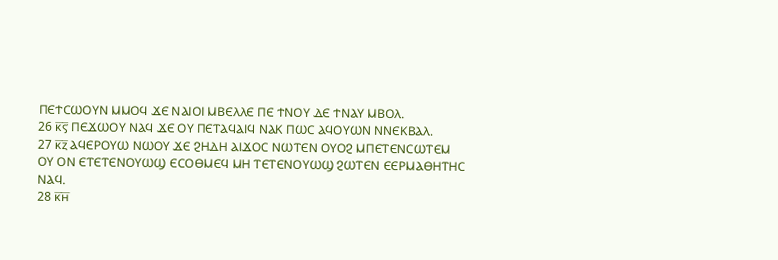ⲠⲈϮⲤⲰⲞⲨⲚ ⲘⲘⲞϤ ϪⲈ ⲚⲀⲒⲞⲒ ⲘⲂⲈⲖⲖⲈ ⲠⲈ ϮⲚⲞⲨ ⲆⲈ ϮⲚⲀⲨ ⲘⲂⲞⲖ.
26 ⲕ̅ⲋ̅ ⲠⲈϪⲰⲞⲨ ⲚⲀϤ ϪⲈ ⲞⲨ ⲠⲈⲦⲀϤⲀⲒϤ ⲚⲀⲔ ⲠⲰⲤ ⲀϤⲞⲨⲰⲚ ⲚⲚⲈⲔⲂⲀⲖ.
27 ⲕ̅ⲍ̅ ⲀϤⲈⲢⲞⲨⲰ ⲚⲰⲞⲨ ϪⲈ ϨⲎⲆⲎ ⲀⲒϪⲞⲤ ⲚⲰⲦⲈⲚ ⲞⲨⲞϨ ⲘⲠⲈⲦⲈⲚⲤⲰⲦⲈⲘ ⲞⲨ ⲞⲚ ⲈⲦⲈⲦⲈⲚⲞⲨⲰϢ ⲈⲤⲞⲐⲘⲈϤ ⲘⲎ ⲦⲈⲦⲈⲚⲞⲨⲰϢ ϨⲰⲦⲈⲚ ⲈⲈⲢⲘⲀⲐⲎⲦⲎⲤ ⲚⲀϤ.
28 ⲕ̅ⲏ̅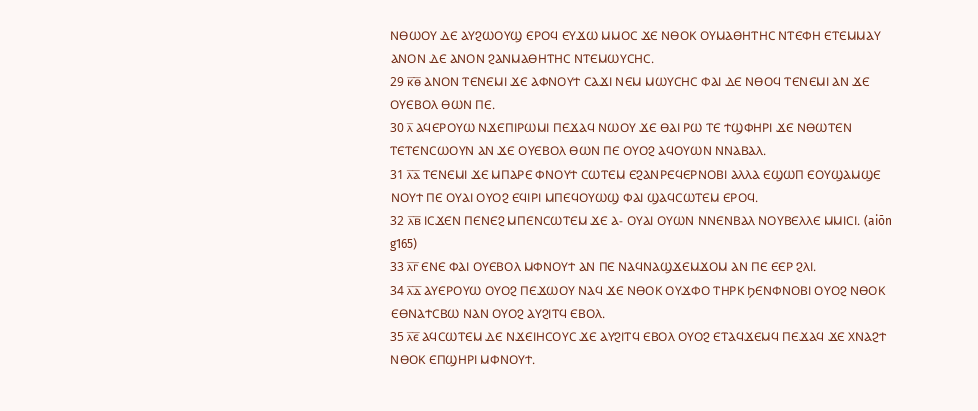ⲚⲐⲰⲞⲨ ⲆⲈ ⲀⲨϨⲰⲞⲨϢ ⲈⲢⲞϤ ⲈⲨϪⲰ ⲘⲘⲞⲤ ϪⲈ ⲚⲐⲞⲔ ⲞⲨⲘⲀⲐⲎⲦⲎⲤ ⲚⲦⲈⲪⲎ ⲈⲦⲈⲘⲘⲀⲨ ⲀⲚⲞⲚ ⲆⲈ ⲀⲚⲞⲚ ϨⲀⲚⲘⲀⲐⲎⲦⲎⲤ ⲚⲦⲈⲘⲰⲨⲤⲎⲤ.
29 ⲕ̅ⲑ̅ ⲀⲚⲞⲚ ⲦⲈⲚⲈⲘⲒ ϪⲈ ⲀⲪⲚⲞⲨϮ ⲤⲀϪⲒ ⲚⲈⲘ ⲘⲰⲨⲤⲎⲤ ⲪⲀⲒ ⲆⲈ ⲚⲐⲞϤ ⲦⲈⲚⲈⲘⲒ ⲀⲚ ϪⲈ ⲞⲨⲈⲂⲞⲖ ⲐⲰⲚ ⲠⲈ.
30 ⲗ̅ ⲀϤⲈⲢⲞⲨⲰ ⲚϪⲈⲠⲒⲢⲰⲘⲒ ⲠⲈϪⲀϤ ⲚⲰⲞⲨ ϪⲈ ⲐⲀⲒ ⲢⲰ ⲦⲈ ϮϢⲪⲎⲢⲒ ϪⲈ ⲚⲐⲰⲦⲈⲚ ⲦⲈⲦⲈⲚⲤⲰⲞⲨⲚ ⲀⲚ ϪⲈ ⲞⲨⲈⲂⲞⲖ ⲐⲰⲚ ⲠⲈ ⲞⲨⲞϨ ⲀϤⲞⲨⲰⲚ ⲚⲚⲀⲂⲀⲖ.
31 ⲗ̅ⲁ̅ ⲦⲈⲚⲈⲘⲒ ϪⲈ ⲘⲠⲀⲢⲈ ⲪⲚⲞⲨϮ ⲤⲰⲦⲈⲘ ⲈϨⲀⲚⲢⲈϤⲈⲢⲚⲞⲂⲒ ⲀⲖⲖⲀ ⲈϢⲰⲠ ⲈⲞⲨϢⲀⲘϢⲈ ⲚⲞⲨϮ ⲠⲈ ⲞⲨⲀⲒ ⲞⲨⲞϨ ⲈϤⲒⲢⲒ ⲘⲠⲈϤⲞⲨⲰϢ ⲪⲀⲒ ϢⲀϤⲤⲰⲦⲈⲘ ⲈⲢⲞϤ.
32 ⲗ̅ⲃ̅ ⲒⲤϪⲈⲚ ⲠⲈⲚⲈϨ ⲘⲠⲈⲚⲤⲰⲦⲈⲘ ϪⲈ Ⲁ- ⲞⲨⲀⲒ ⲞⲨⲰⲚ ⲚⲚⲈⲚⲂⲀⲖ ⲚⲞⲨⲂⲈⲖⲖⲈ ⲘⲘⲒⲤⲒ. (aiōn g165)
33 ⲗ̅ⲅ̅ ⲈⲚⲈ ⲪⲀⲒ ⲞⲨⲈⲂⲞⲖ ⲘⲪⲚⲞⲨϮ ⲀⲚ ⲠⲈ ⲚⲀϤⲚⲀϢϪⲈⲘϪⲞⲘ ⲀⲚ ⲠⲈ ⲈⲈⲢ ϨⲖⲒ.
34 ⲗ̅ⲇ̅ ⲀⲨⲈⲢⲞⲨⲰ ⲞⲨⲞϨ ⲠⲈϪⲰⲞⲨ ⲚⲀϤ ϪⲈ ⲚⲐⲞⲔ ⲞⲨϪⲪⲞ ⲦⲎⲢⲔ ϦⲈⲚⲪⲚⲞⲂⲒ ⲞⲨⲞϨ ⲚⲐⲞⲔ ⲈⲐⲚⲀϮⲤⲂⲰ ⲚⲀⲚ ⲞⲨⲞϨ ⲀⲨϨⲒⲦϤ ⲈⲂⲞⲖ.
35 ⲗ̅ⲉ̅ ⲀϤⲤⲰⲦⲈⲘ ⲆⲈ ⲚϪⲈⲒⲎⲤⲞⲨⲤ ϪⲈ ⲀⲨϨⲒⲦϤ ⲈⲂⲞⲖ ⲞⲨⲞϨ ⲈⲦⲀϤϪⲈⲘϤ ⲠⲈϪⲀϤ ϪⲈ ⲬⲚⲀϨϮ ⲚⲐⲞⲔ ⲈⲠϢⲎⲢⲒ ⲘⲪⲚⲞⲨϮ.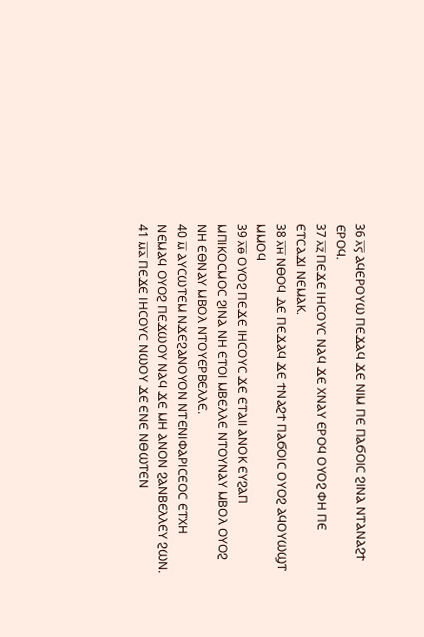36 ⲗ̅ⲋ̅ ⲀϤⲈⲢⲞⲨⲰ ⲠⲈϪⲀϤ ϪⲈ ⲚⲒⲘ ⲠⲈ ⲠⲀϬⲞⲒⲤ ϨⲒⲚⲀ ⲚⲦⲀⲚⲀϨϮ ⲈⲢⲞϤ.
37 ⲗ̅ⲍ̅ ⲠⲈϪⲈ ⲒⲎⲤⲞⲨⲤ ⲚⲀϤ ϪⲈ ⲬⲚⲀⲨ ⲈⲢⲞϤ ⲞⲨⲞϨ ⲪⲎ ⲠⲈ ⲈⲦⲤⲀϪⲒ ⲚⲈⲘⲀⲔ.
38 ⲗ̅ⲏ̅ ⲚⲐⲞϤ ⲆⲈ ⲠⲈϪⲀϤ ϪⲈ ϮⲚⲀϨϮ ⲠⲀϬⲞⲒⲤ ⲞⲨⲞϨ ⲀϤⲞⲨⲰϢⲦ ⲘⲘⲞϤ
39 ⲗ̅ⲑ̅ ⲞⲨⲞϨ ⲠⲈϪⲈ ⲒⲎⲤⲞⲨⲤ ϪⲈ ⲈⲦⲀⲒⲒ ⲀⲚⲞⲔ ⲈⲨϨⲀⲠ ⲘⲠⲒⲔⲞⲤⲘⲞⲤ ϨⲒⲚⲀ ⲚⲎ ⲈⲦⲞⲒ ⲘⲂⲈⲖⲖⲈ ⲚⲦⲞⲨⲚⲀⲨ ⲘⲂⲞⲖ ⲞⲨⲞϨ ⲚⲎ ⲈⲐⲚⲀⲨ ⲘⲂⲞⲖ ⲚⲦⲞⲨⲈⲢⲂⲈⲖⲖⲈ.
40 ⲙ̅ ⲀⲨⲤⲰⲦⲈⲘ ⲚϪⲈϨⲀⲚⲞⲨⲞⲚ ⲚⲦⲈⲚⲒⲪⲀⲢⲒⲤⲈⲞⲤ ⲈⲦⲬⲎ ⲚⲈⲘⲀϤ ⲞⲨⲞϨ ⲠⲈϪⲰⲞⲨ ⲚⲀϤ ϪⲈ ⲘⲎ ⲀⲚⲞⲚ ϨⲀⲚⲂⲈⲖⲖⲈⲨ ϨⲰⲚ.
41 ⲙ̅ⲁ̅ ⲠⲈϪⲈ ⲒⲎⲤⲞⲨⲤ ⲚⲰⲞⲨ ϪⲈ ⲈⲚⲈ ⲚⲐⲰⲦⲈⲚ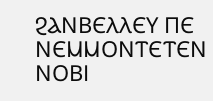ϨⲀⲚⲂⲈⲖⲖⲈⲨ ⲠⲈ ⲚⲈⲘⲘⲞⲚⲦⲈⲦⲈⲚ ⲚⲞⲂⲒ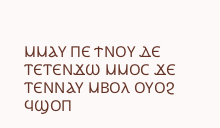ⲘⲘⲀⲨ ⲠⲈ ϮⲚⲞⲨ ⲆⲈ ⲦⲈⲦⲈⲚϪⲰ ⲘⲘⲞⲤ ϪⲈ ⲦⲈⲚⲚⲀⲨ ⲘⲂⲞⲖ ⲞⲨⲞϨ ϤϢⲞⲠ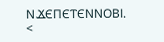ⲚϪⲈⲠⲈⲦⲈⲚⲚⲞⲂⲒ.
<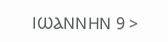ⲒⲰⲀⲚⲚⲎⲚ 9 >